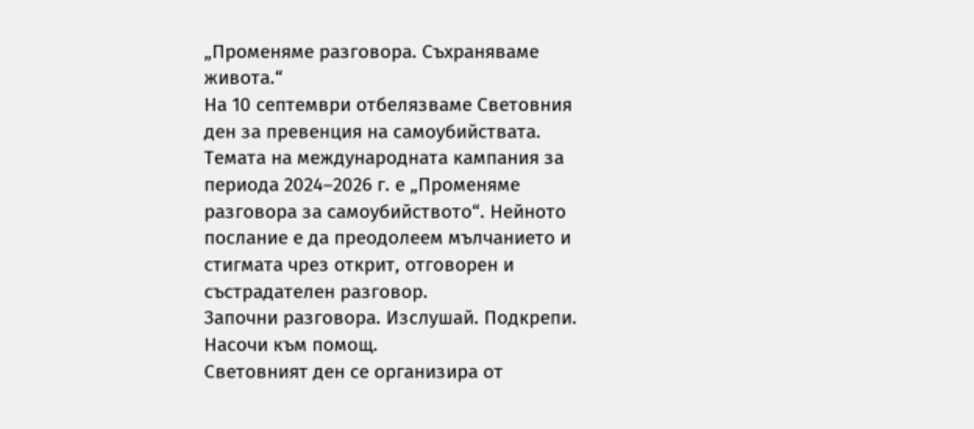„Променяме разговора. Съхраняваме живота.“
На 10 септември отбелязваме Световния ден за превенция на самоубийствата. Темата на международната кампания за периода 2024–2026 г. е „Променяме разговора за самоубийството“. Нейното послание е да преодолеем мълчанието и стигмата чрез открит, отговорен и състрадателен разговор.
Започни разговора. Изслушай. Подкрепи. Насочи към помощ.
Световният ден се организира от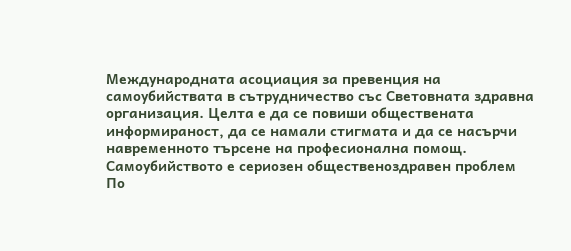Международната асоциация за превенция на самоубийствата в сътрудничество със Световната здравна организация. Целта е да се повиши обществената информираност, да се намали стигмата и да се насърчи навременното търсене на професионална помощ.
Самоубийството е сериозен общественоздравен проблем
По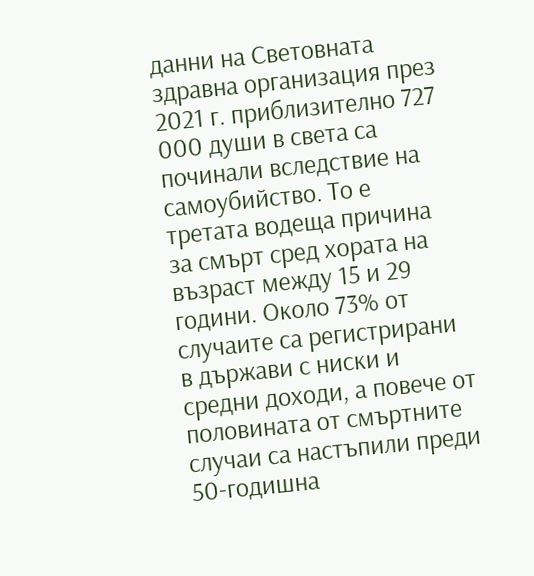данни на Световната здравна организация през 2021 г. приблизително 727 000 души в света са починали вследствие на самоубийство. То е третата водеща причина за смърт сред хората на възраст между 15 и 29 години. Около 73% от случаите са регистрирани в държави с ниски и средни доходи, а повече от половината от смъртните случаи са настъпили преди 50-годишна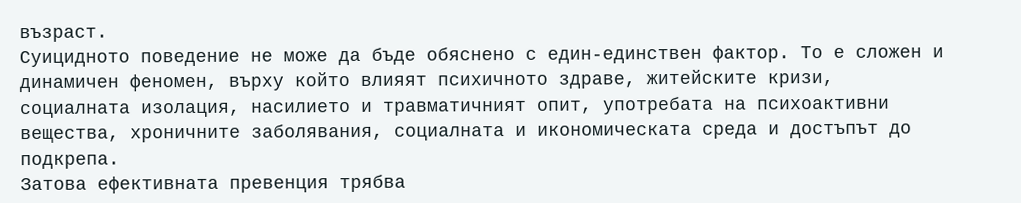възраст.
Суицидното поведение не може да бъде обяснено с един-единствен фактор. То е сложен и динамичен феномен, върху който влияят психичното здраве, житейските кризи, социалната изолация, насилието и травматичният опит, употребата на психоактивни вещества, хроничните заболявания, социалната и икономическата среда и достъпът до подкрепа.
Затова ефективната превенция трябва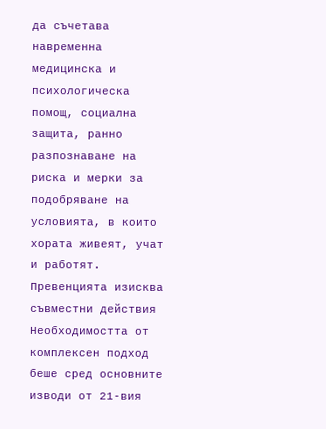да съчетава навременна медицинска и психологическа помощ, социална защита, ранно разпознаване на риска и мерки за подобряване на условията, в които хората живеят, учат и работят.
Превенцията изисква съвместни действия
Необходимостта от комплексен подход беше сред основните изводи от 21-вия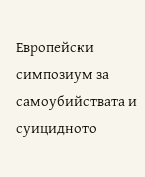Европейски симпозиум за самоубийствата и суицидното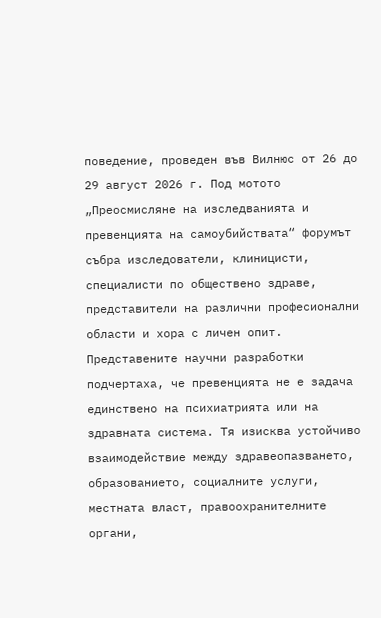поведение, проведен във Вилнюс от 26 до 29 август 2026 г. Под мотото „Преосмисляне на изследванията и превенцията на самоубийствата“ форумът събра изследователи, клиницисти, специалисти по обществено здраве, представители на различни професионални области и хора с личен опит.
Представените научни разработки подчертаха, че превенцията не е задача единствено на психиатрията или на здравната система. Тя изисква устойчиво взаимодействие между здравеопазването, образованието, социалните услуги, местната власт, правоохранителните органи,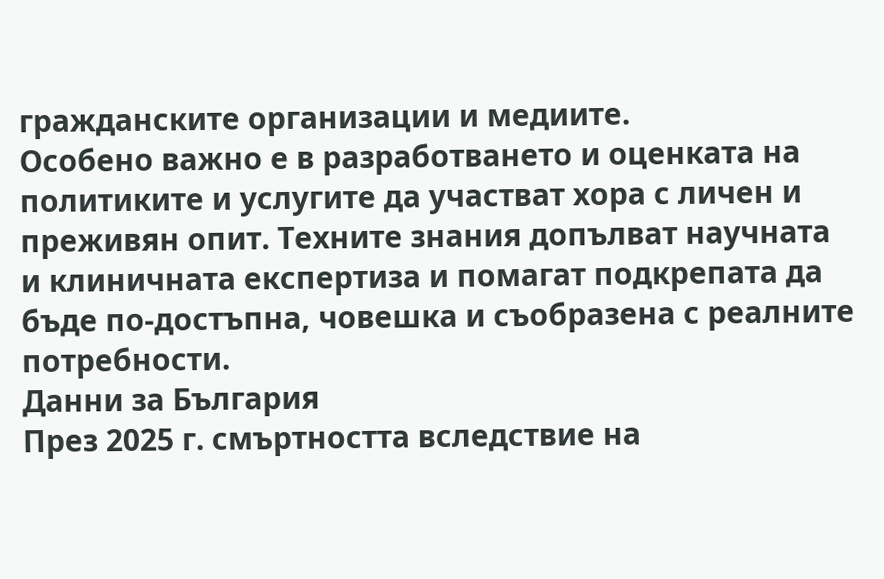гражданските организации и медиите.
Особено важно е в разработването и оценката на политиките и услугите да участват хора с личен и преживян опит. Техните знания допълват научната и клиничната експертиза и помагат подкрепата да бъде по-достъпна, човешка и съобразена с реалните потребности.
Данни за България
През 2025 г. смъртността вследствие на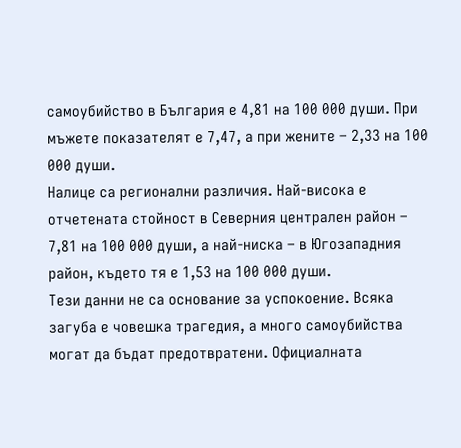самоубийство в България е 4,81 на 100 000 души. При мъжете показателят е 7,47, а при жените – 2,33 на 100 000 души.
Налице са регионални различия. Най-висока е отчетената стойност в Северния централен район – 7,81 на 100 000 души, а най-ниска – в Югозападния район, където тя е 1,53 на 100 000 души.
Тези данни не са основание за успокоение. Всяка загуба е човешка трагедия, а много самоубийства могат да бъдат предотвратени. Официалната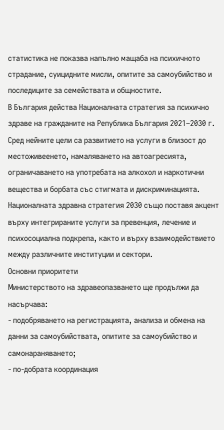статистика не показва напълно мащаба на психичното страдание, суицидните мисли, опитите за самоубийство и последиците за семействата и общностите.
В България действа Националната стратегия за психично здраве на гражданите на Република България 2021–2030 г. Сред нейните цели са развитието на услуги в близост до местоживеенето, намаляването на автоагресията, ограничаването на употребата на алкохол и наркотични вещества и борбата със стигмата и дискриминацията.
Националната здравна стратегия 2030 също поставя акцент върху интегрираните услуги за превенция, лечение и психосоциална подкрепа, както и върху взаимодействието между различните институции и сектори.
Основни приоритети
Министерството на здравеопазването ще продължи да насърчава:
- подобряването на регистрацията, анализа и обмена на данни за самоубийствата, опитите за самоубийство и самонараняването;
- по-добрата координация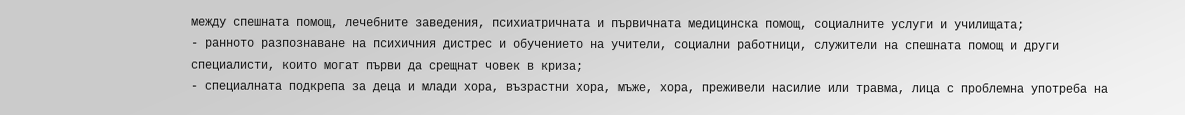между спешната помощ, лечебните заведения, психиатричната и първичната медицинска помощ, социалните услуги и училищата;
- ранното разпознаване на психичния дистрес и обучението на учители, социални работници, служители на спешната помощ и други специалисти, които могат първи да срещнат човек в криза;
- специалната подкрепа за деца и млади хора, възрастни хора, мъже, хора, преживели насилие или травма, лица с проблемна употреба на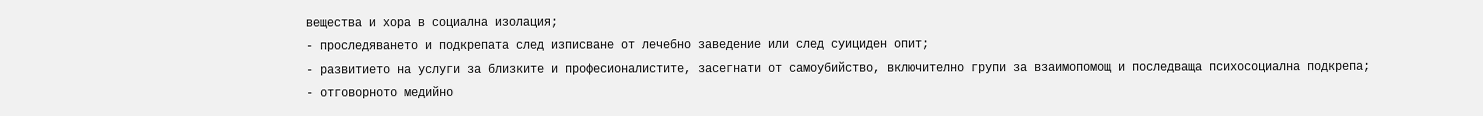вещества и хора в социална изолация;
- проследяването и подкрепата след изписване от лечебно заведение или след суициден опит;
- развитието на услуги за близките и професионалистите, засегнати от самоубийство, включително групи за взаимопомощ и последваща психосоциална подкрепа;
- отговорното медийно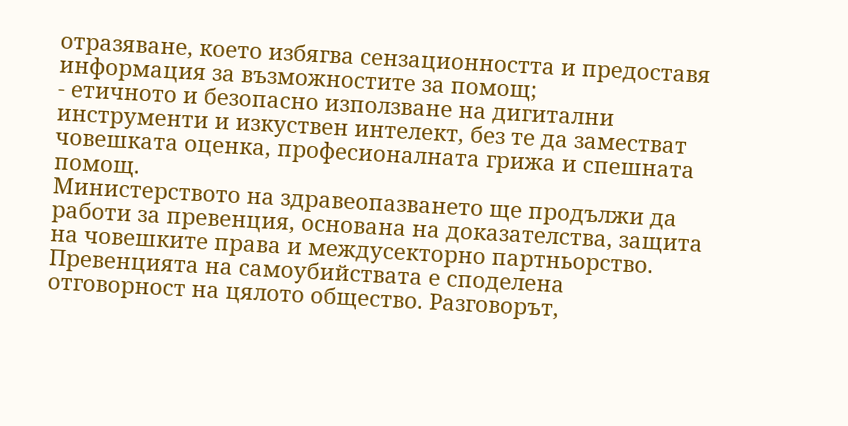отразяване, което избягва сензационността и предоставя информация за възможностите за помощ;
- етичното и безопасно използване на дигитални инструменти и изкуствен интелект, без те да заместват човешката оценка, професионалната грижа и спешната помощ.
Министерството на здравеопазването ще продължи да работи за превенция, основана на доказателства, защита на човешките права и междусекторно партньорство.
Превенцията на самоубийствата е споделена отговорност на цялото общество. Разговорът,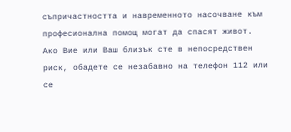съпричастността и навременното насочване към професионална помощ могат да спасят живот.
Ако Вие или Ваш близък сте в непосредствен риск, обадете се незабавно на телефон 112 или се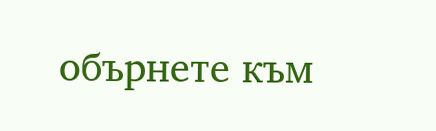обърнете към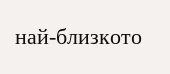най-близкото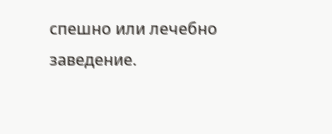спешно или лечебно заведение.